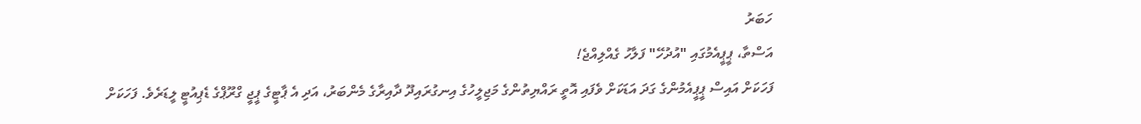ހަބަރު
އަސްތާ، ޕީޕީއެމުގައި "އުދުހޭ" ފަލާހު ގެއްލިއްޖެ!
ފަހަކަށް އައިސް ޕީޕީއެމުންގެ ގަދަ އަޑަކަށް ވެފައި އޮތީ ރައްޔިތުންގެ މަޖިލީހުގެ އިނގުރައިދޫ ދާއިރާގެ މެންބަރު، އަދި އެ ޕާޓީގެ ޕީޖީ ގްރޫޕްގެ ޑެޕިއުޓީ ލީޑަރެވެ. ފަހަކަށް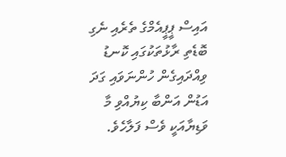އައިސް ޕީޕީއެމްގެ ތެރެއި ނެގި ބޮޑެތި ރާޅުތަކުގައި ކޮނޑު ވިއްދައިގެން ހުންނަވައި ގަދަ އަޑުން އަންބާ ކިޔުއްވި މާ ވަޑިޔާއަކީ ވެސް ފަލާހެވެ.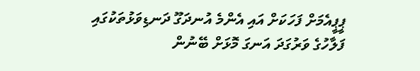ޕީޕީއެމަށް ފަހަކަށް އައި އެންމެ އުނދަގޫ ދަނޑިވަޅުތަކުގައި ފަލާހުގެ ވަރުގަދަ އަނގަ މޮޅަށް ބޭނުން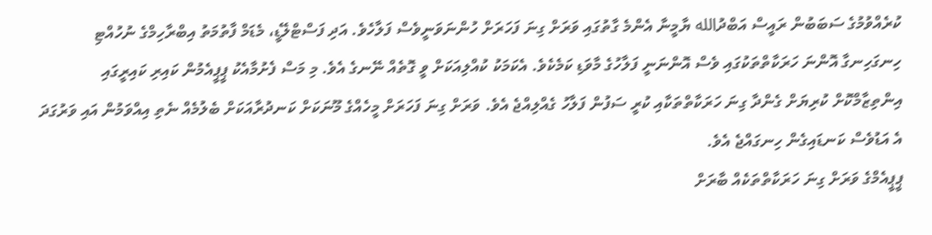ކުރެއްވުމުގެ ސަބަބުން ރައީސް އަބްދުالله ޔާމީނާ އެންމެ ގާތުގައި ވަރަށް ގިނަ ފަހަރަށް ހުންނަވަނީވެސް ފަލާހެވެ. އަދި ފަސްޓްލޭޑީ، މެޑަމް ފާތުމަތު އިބްރާހިމްގެ ނުހުއްޓި ހިނގަހިނގާ އޮންނަ ހަރަކާތްތަކުގައި ވެސް އޮންނަނީ ފަލާހުގެ މާވަޑި ކަމެކެވެ. އެކަމަކު ކުއްލިއަކަށް ވީ ގޮތެއް ނޭނގެ އެވެ. މި މަސް ފެށުމާއެކު ޕީޕީއެމުން ކައިރި ކައިރީގައި އިންތިޒާމްކޮށް ކުރިޔަށް ގެންދާ ގިނަ ހަރަކާތްތަކާއި ކުރީ ސަފުން ފަލާހު ގެއްލިއްޖެ އެވެ. ވަރަށް ގިނަ ފަހަރަށް މީހެއްގެ މޫނަކަށް ކަނދުރާއަކަށް ބެލުމެއް ނެތި އިއްވަމުން އައި ވަރުގަދަ އެ އަޑުވެސް ކަނޑައިގެން ހިނގައްޖެ އެވެ.
ޕީޕީއެމްގެ ވަރަށް ގިނަ ހަރަކާތްތަކެއް ބާރަށް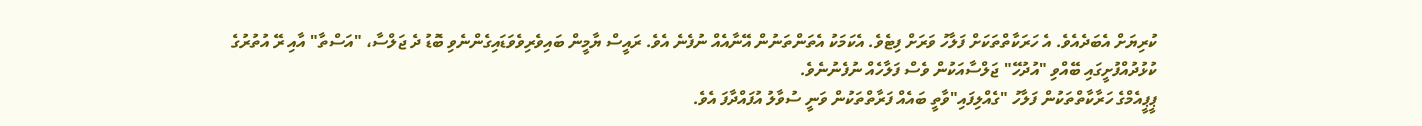ކުރިޔަށް އެބަދެއެވެ. އެ ހަރަކާތްތަކަށް ފަލާހު ވަރަށް ފިޓެވެ. އެކަމަކު އެތަންތަނުން އޭނާއެއް ނުފެނެ އެވެ. ރައީސް ޔާމީން ބައިވެރިވެވަޑައިގެންނެވި ބޮޑު ދެ ޖަލްސާ، "އަސްތާ" އާއި ރޭ އުތުރުގެ ކުޅުދުއްފުށީގައި ބޭއްވި "އުދުހޭ" ޖަލްސާއަކުން ވެސް ފަލާހެއް ނުފެނުނެވެ.
ޕީޕީއެމްގެ ހަރާކާތްތަކުން ފަލާހު "ގެއްލިފައި"ވާތީ ބައެއް ފަރާތްތަކުން ވަނީ ސުވާލު އުފައްދާފަ އެވެ.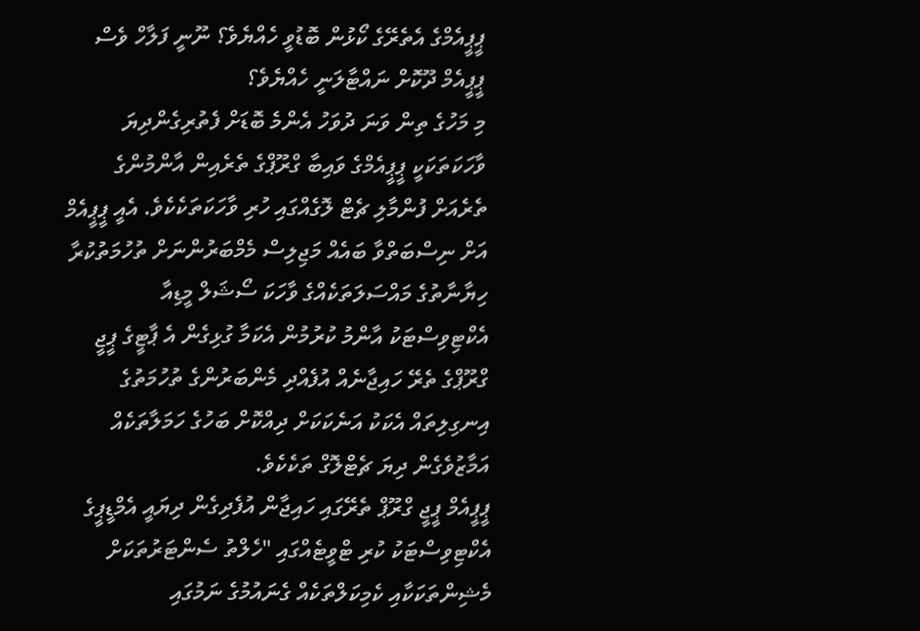ޕީޕީއެމްގެ އެތެރޭގެ ކޯޅުން ބޮޑުވީ ހެއްޔެވެ؟ ނޫނީ ފަލާހް ވެސް ޕީޕީއެމް ދޫކޮށް ނައްޓާލަނީ ހެއްޔެވެ؟
މި މަހުގެ ތިން ވަނަ ދުވަހު އެންމެ ބޮޑަށް ފެތުރިގެންދިޔަ ވާހަކަތަކަކީ ޕީޕީއެމްގެ ވައިބާ ގްރޫޕްގެ ތެރެއިން އާންމުންގެ ތެރެއަށް ފުންމާލި ޗެޓް ލޮގެއްގައި ހުރި ވާހަކަތަކެކެވެ. އެއީ ޕީޕީއެމް އަށް ނިސްބަތްވާ ބައެއް މަޖިލިސް މެމްބަރުންނަށް ތުހުމަތުކުރާ ހިޔާނާތުގެ މައްސަލަތަކެއްގެ ވާހަކަ ސޯޝަލް މީޑިއާ އެކްޓިވިސްޓަކު އާންމު ކުރުމުން އެކަމާ ގުޅިގެން އެ ޕާޓީގެ ޕީޖީ ގްރޫޕްގެ ތެރޭ ހައިޖާނެއް އުފެއްދި މެންބަރުންގެ ތުހުމަތުގެ އިނގިލިތައް އެކަކު އަނެކަކަށް ދިއްކޮށް ބަހުގެ ހަމަލާތަކެއް އަމާޒުވެގެން ދިޔަ ޗެޓްލޮގް ތަކެކެވެ.
ޕީޕީއެމް ޕީޖީ ގްރޫޕް ތެރޭގައި ހައިޖާން އުފެދިގެން ދިޔައީ އެމްޑީޕީގެ އެކްޓިވިސްޓަކު ކުރި ޓްވީޓެއްގައި "ހެލްތު ސެންޓަރުތަކަށް މެޝިންތަކަކާއި ކެމިކަލްތަކެއް ގެނައުމުގެ ނަމުގައި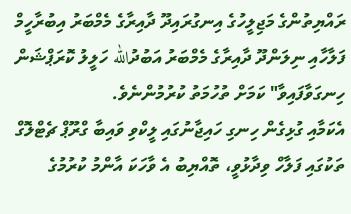ރައްޔިތުންގެ މަޖިލީހުގެ އިނގުރައިދޫ ދާއިރާގެ މެމްބަރު އިބުރާހީމް ފަލާހާއި ނިލަންދޫ ދާއިރާގެ މެމްބަރު އަބުދުالله ހަލީލު ކޮރަޕްޝަން ހިނގަވާފައިވާ" ކަމަށް ތުހުމަތު ކުރުމުންނެވެ.
އެކަމާއި ގުޅިގެން ހިނގި ހައިޖާނުގައި ލީކްވި ވައިބާ ގްރޫޕް ޗެޓްލޮގް ތަކުގައި ފަލާހް ވިދާޅުވީ، ތޮއްޔިބު އެ ވާހަކަ އާންމު ކުރުމުގެ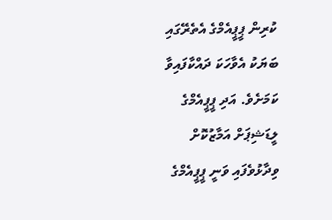ކުރިން ޕީޕީއެމްގެ އެތެރޭގައި ބަޔަކު އެވާހަކަ ދައްކާފައިވާ ކަމަށެވެ. އަދި ޕީޕީއެމްގެ ލީޑަޝިޕަށް އަމާޒުކޮށް ވިދާޅުވެފައި ވަނީ ޕީޕީއެމްގެ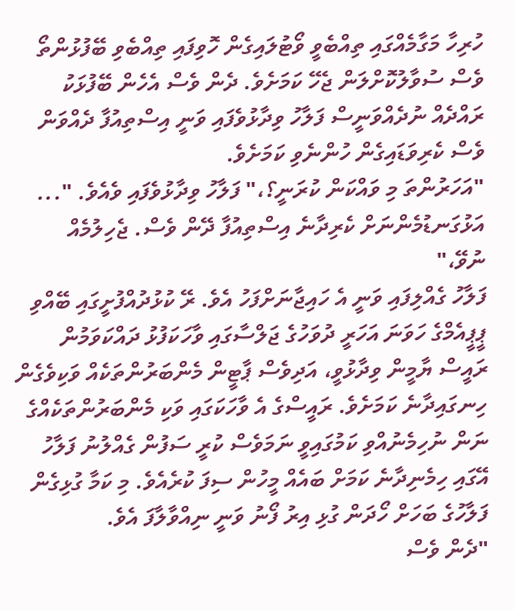ހުރިހާ މަގާމެއްގައި ތިއްބެވީ ވޯޓުލައިގެން ހޮވިފައި ތިއްބެވި ބޭފުޅުންތޯ ވެސް ސުވާލުކޮށްލަން ޖެހޭ ކަމަށެވެ. ދެން ވެސް އެހެން ބޭފުޅަކު ރައްދެއް ނުދެއްވަނީސް ފަލާހު ވިދާޅުވެފައި ވަނީ އިސްތިއުފާ ދެއްވަން ވެސް ކެރިވަޑައިގެން ހުންނެވި ކަމަށެވެ.
"އަހަރުންތަ މި ވައްކަން ކުރަނީ؟،" ފަލާހު ވިދާޅުވެފައި ވެއެވެ. "... އަޅުގަނޑުމެންނަށް ކެރިދާނެ އިސްތިއުފާ ދޭން ވެސް. ޖެހިލުމެއް ނުވޭ،"
ފަލާހު ގެއްލިފައި ވަނީ އެ ހައިޖާނަށްފަހު އެވެ. ރޭ ކުޅުދުއްފުށީގައި ބޭއްވި ޕީޕީއެމްގެ ހަވަނަ އަހަރީ ދުވަހުގެ ޖަލްސާގައި ވާހަކަފުޅު ދައްކަވަމުން ރައީސް ޔާމީން ވިދާޅުވީ، އަދިވެސް ޕާޓީން މެންބަރުންތަކެއް ވަކިވެގެން ހިނގައިދާނެ ކަމަށެވެ. ރައީސްގެ އެ ވާހަކަގައި ވަކި މެންބަރުންތަކެއްގެ ނަން ނުހިމެނުއްވި ކަމުގައިވީ ނަމަވެސް ކުރީ ސަފުން ގެއްލުނު ފަލާހު އޭގައި ހިމެނިދާނެ ކަމަށް ބައެއް މީހުން ސިފަ ކުރެއެވެ. މި ކަމާ ގުޅިގެން ފަލާހުގެ ބަހަށް ހޯދަން ގުޅި އިރު ފޯނު ވަނީ ނިއްވާލާފަ އެވެ.
"ދެން ވެސް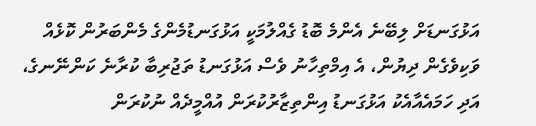އަޅުގަނޑަށް ލިބޭނެ އެންމެ ބޮޑު ގެއްލުމަކީ އަޅުގަނޑުމެންގެ މެންބަރުން ކޮޅެއް ވަކިވެގެން ދިޔުން، އެ އިމްތިހާނު ވެސް އަޅުގަނޑު ތަޖުރިބާ ކުރާނެ ކަންނޭނގެ، އަދި ހަމައެއާއެކު އަޅުގަނޑު އިންތިޒާރުކުރަން އުއްމީދެއް ނުކުރަން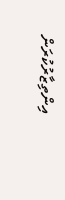އިންތިޒާރުކުރަން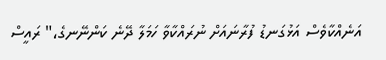އަނެއްކާވެސް އަޅުގަނޑު ފުރާނައަށް ނުރައްކާވާ ހަމަލާ ދޭނެ ކަންނޭނގެ،" ރައީސް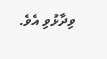ވިދާޅުވި އެވެ.